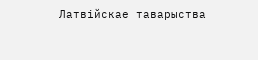Латвійскае таварыства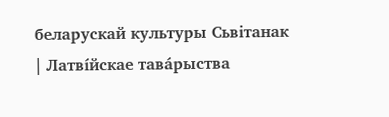беларускай культуры Сьвітанак
| Латві́йскае тава́рыства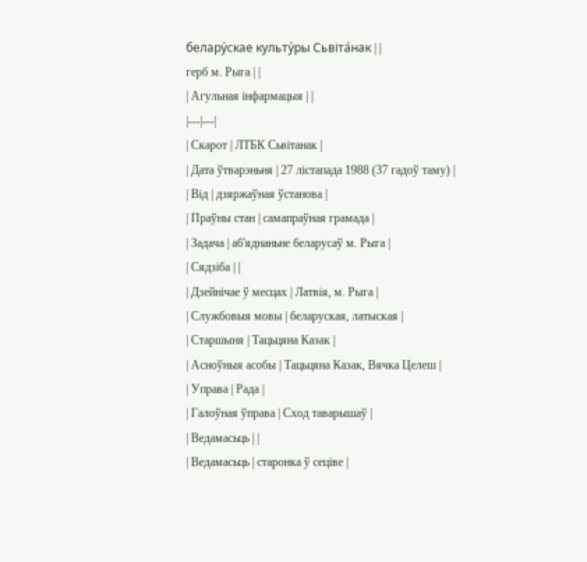белару́скае культу́ры Сьвіта́нак | |
герб м. Рыга | |
| Агульная інфармацыя | |
|---|---|
| Скарот | ЛТБК Сьвітанак |
| Дата ўтварэньня | 27 лістапада 1988 (37 гадоў таму) |
| Від | дзяржаўная ўстанова |
| Праўны стан | самапраўная грамада |
| Задача | аб'яднаньне беларусаў м. Рыга |
| Сядзіба | |
| Дзейнічае ў месцах | Латвія, м. Рыга |
| Службовыя мовы | беларуская, латыская |
| Старшыня | Тацьцяна Казак |
| Асноўныя асобы | Тацьцяна Казак, Вячка Целеш |
| Управа | Рада |
| Галоўная ўправа | Сход таварышаў |
| Ведамасьць | |
| Ведамасьць | старонка ў сеціве |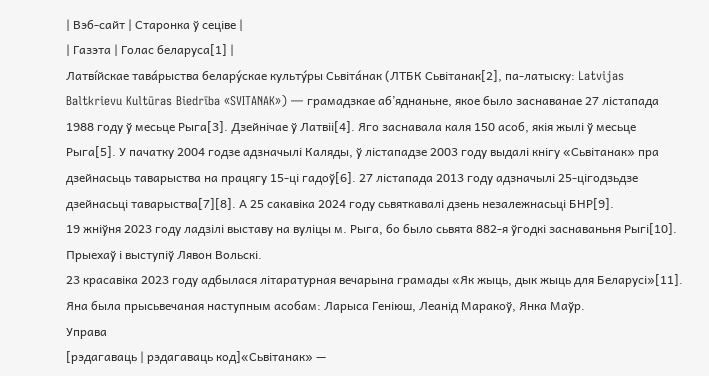| Вэб-сайт | Старонка ў сеціве |
| Газэта | Голас беларуса[1] |
Латві́йскае тава́рыства белару́скае культу́ры Сьвіта́нак (ЛТБК Сьвітанак[2], па-латыску: Latvijas Baltkrievu Kultūras Biedrība «SVITANAK») — грамадзкае аб’яднаньне, якое было заснаванае 27 лістапада 1988 году ў месьце Рыга[3]. Дзейнічае ў Латвіі[4]. Яго заснавала каля 150 асоб, якія жылі ў месьце Рыга[5]. У пачатку 2004 годзе адзначылі Каляды, ў лістападзе 2003 году выдалі кнігу «Сьвітанак» пра дзейнасьць таварыства на працягу 15-ці гадоў[6]. 27 лістапада 2013 году адзначылі 25-цігодзьдзе дзейнасьці таварыства[7][8]. А 25 сакавіка 2024 году сьвяткавалі дзень незалежнасьці БНР[9].
19 жніўня 2023 году ладзілі выставу на вуліцы м. Рыга, бо было сьвята 882-я ўгодкі заснаваньня Рыгі[10]. Прыехаў і выступіў Лявон Вольскі.
23 красавіка 2023 году адбылася літаратурная вечарына грамады «Як жыць, дык жыць для Беларусі»[11]. Яна была прысьвечаная наступным асобам: Ларыса Геніюш, Леанід Маракоў, Янка Маўр.
Управа
[рэдагаваць | рэдагаваць код]«Сьвітанак» —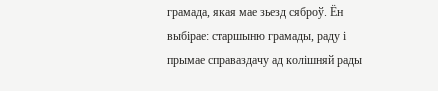грамада, якая мае зьезд сяброў. Ён выбірае: старшыню грамады, раду і прымае справаздачу ад колішняй рады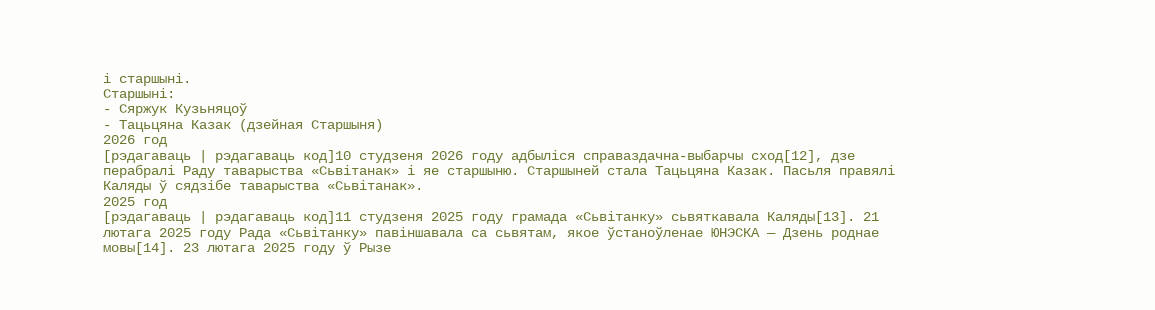і старшыні.
Старшыні:
- Сяржук Кузьняцоў
- Тацьцяна Казак (дзейная Старшыня)
2026 год
[рэдагаваць | рэдагаваць код]10 студзеня 2026 году адбыліся справаздачна-выбарчы сход[12], дзе перабралі Раду таварыства «Сьвітанак» і яе старшыню. Старшыней стала Тацьцяна Казак. Пасьля правялі Каляды ў сядзібе таварыства «Сьвітанак».
2025 год
[рэдагаваць | рэдагаваць код]11 студзеня 2025 году грамада «Сьвітанку» сьвяткавала Каляды[13]. 21 лютага 2025 году Рада «Сьвітанку» павіншавала са сьвятам, якое ўстаноўленае ЮНЭСКА — Дзень роднае мовы[14]. 23 лютага 2025 году ў Рызе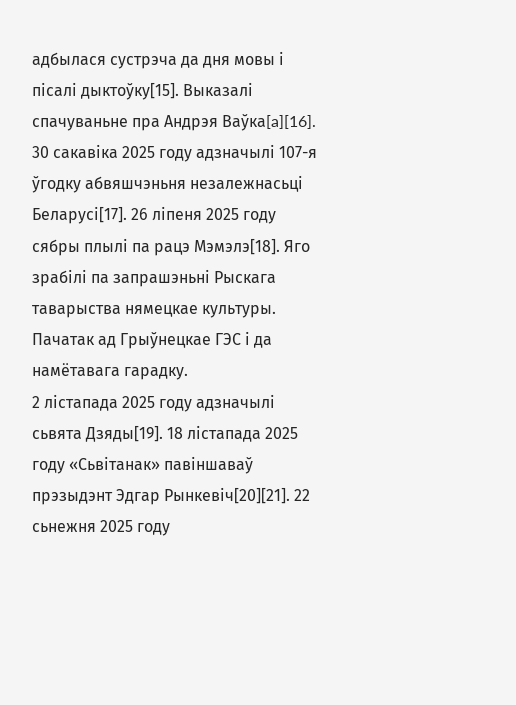адбылася сустрэча да дня мовы і пісалі дыктоўку[15]. Выказалі спачуваньне пра Андрэя Ваўка[a][16]. 30 сакавіка 2025 году адзначылі 107-я ўгодку абвяшчэньня незалежнасьці Беларусі[17]. 26 ліпеня 2025 году сябры плылі па рацэ Мэмэлэ[18]. Яго зрабілі па запрашэньні Рыскага таварыства нямецкае культуры. Пачатак ад Грыўнецкае ГЭС і да намётавага гарадку.
2 лістапада 2025 году адзначылі сьвята Дзяды[19]. 18 лістапада 2025 году «Сьвітанак» павіншаваў прэзыдэнт Эдгар Рынкевіч[20][21]. 22 сьнежня 2025 году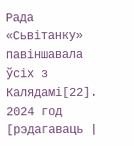Рада «Сьвітанку» павіншавала ўсіх з Калядамі[22].
2024 год
[рэдагаваць |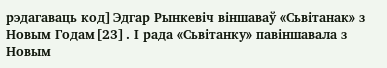рэдагаваць код]Эдгар Рынкевіч віншаваў «Сьвітанак» з Новым Годам[23]. І рада «Сьвітанку» павіншавала з Новым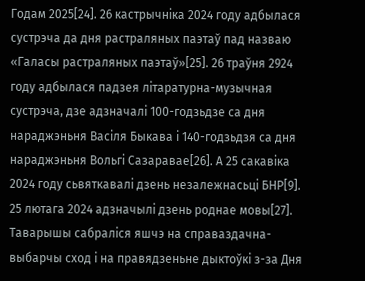Годам 2025[24]. 26 кастрычніка 2024 году адбылася сустрэча да дня растраляных паэтаў пад назваю «Галасы растраляных паэтаў»[25]. 26 траўня 2924 году адбылася падзея літаратурна-музычная сустрэча, дзе адзначалі 100-годзьдзе са дня нараджэньня Васіля Быкава і 140-годзьдзя са дня нараджэньня Вольгі Сазаравае[26]. А 25 сакавіка 2024 году сьвяткавалі дзень незалежнасьці БНР[9]. 25 лютага 2024 адзначылі дзень роднае мовы[27]. Таварышы сабраліся яшчэ на справаздачна-выбарчы сход і на правядзеньне дыктоўкі з-за Дня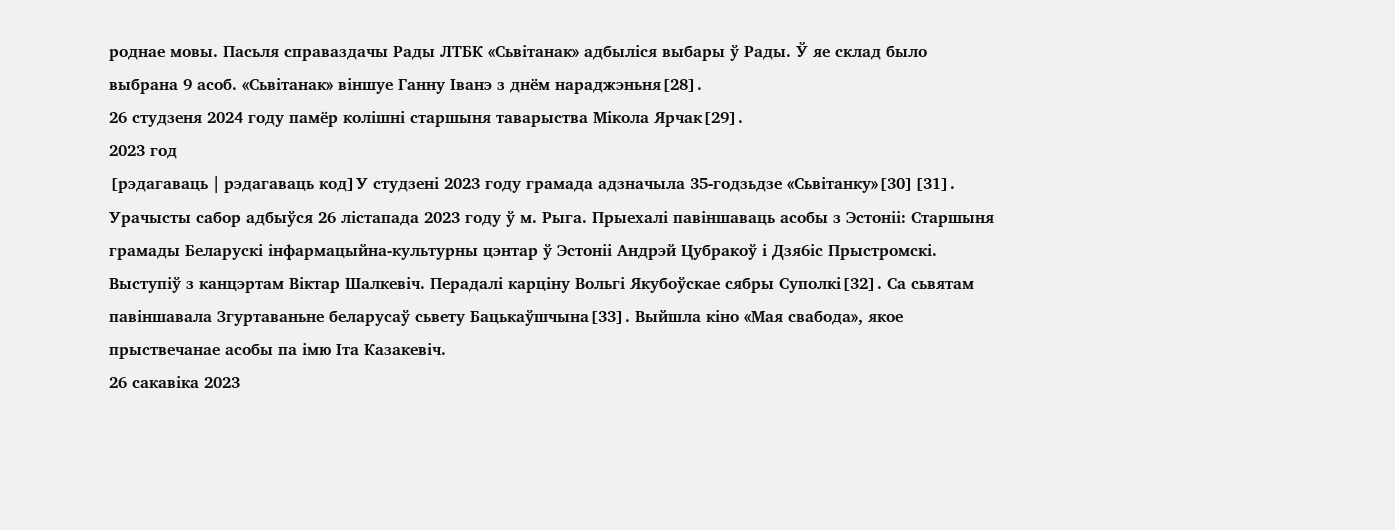роднае мовы. Пасьля справаздачы Рады ЛТБК «Сьвітанак» адбыліся выбары ў Рады. Ў яе склад было выбрана 9 асоб. «Сьвітанак» віншуе Ганну Іванэ з днём нараджэньня[28].
26 студзеня 2024 году памёр колішні старшыня таварыства Мікола Ярчак[29].
2023 год
[рэдагаваць | рэдагаваць код]У студзені 2023 году грамада адзначыла 35-годзьдзе «Сьвітанку»[30][31]. Урачысты сабор адбыўся 26 лістапада 2023 году ў м. Рыга. Прыехалі павіншаваць асобы з Эстоніі: Старшыня грамады Беларускі інфармацыйна-культурны цэнтар ў Эстоніі Андрэй Цубракоў і Дзя6іс Прыстромскі. Выступіў з канцэртам Віктар Шалкевіч. Перадалі карціну Вольгі Якубоўскае сябры Суполкі[32]. Са сьвятам павіншавала Згуртаваньне беларусаў сьвету Бацькаўшчына[33]. Выйшла кіно «Мая свабода», якое прыствечанае асобы па імю Іта Казакевіч.
26 сакавіка 2023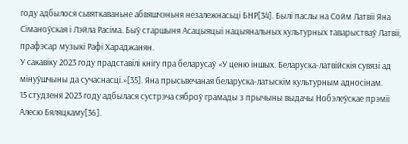году адбылося сьвяткаваньне абвяшчэньня незалежнасьці БНР[34]. Былі паслы на Сойм Латвіі Яна Сіманоўская і Лэйла Расіма. Быў старшыня Асацыяцыі нацыянальных культурных таварыстваў Латвіі, прафэсар музыкі Рафі Хараджанян.
У сакавіку 2023 году прадставілі кнігу пра беларусаў «У ценю іншых. Беларуска-латвійскія сувязі ад мінуўшчыны да сучаснасці.»[35]. Яна прысьвечаная беларуска-латыскім культурным адносінам.
15 студзеня 2023 году адбылася сустрэча сяброў грамады з прычыны выдачы Нобэлеўскае прэміі Алесю Бяляцкаму[36].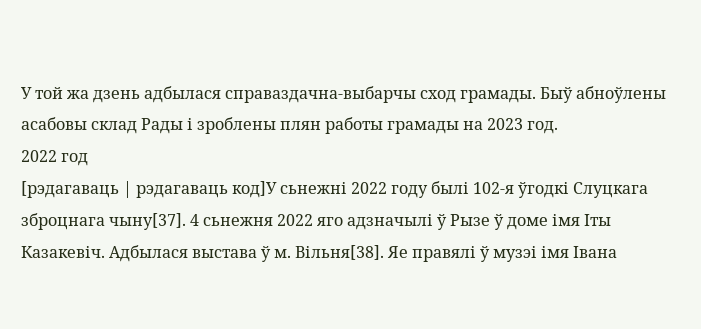У той жа дзень адбылася справаздачна-выбарчы сход грамады. Быў абноўлены асабовы склад Рады і зроблены плян работы грамады на 2023 год.
2022 год
[рэдагаваць | рэдагаваць код]У сьнежні 2022 году былі 102-я ўгодкі Слуцкага зброцнага чыну[37]. 4 сьнежня 2022 яго адзначылі ў Рызе ў доме імя Іты Казакевіч. Адбылася выстава ў м. Вільня[38]. Яе правялі ў музэі імя Івана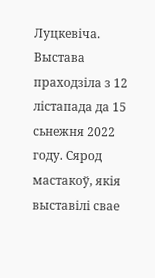Луцкевіча. Выстава праходзіла з 12 лістапада да 15 сьнежня 2022 году. Сярод мастакоў, якія выставілі свае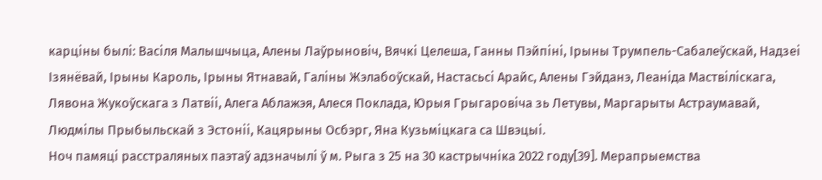карціны былі: Васіля Малышчыца, Алены Лаўрыновіч, Вячкі Целеша, Ганны Пэйпіні, Ірыны Трумпель-Сабалеўскай, Надзеі Ізянёвай, Ірыны Кароль, Ірыны Ятнавай, Галіны Жэлабоўскай, Настасьсі Арайс, Алены Гэйданэ, Леаніда Маствіліскага, Лявона Жукоўскага з Латвіі, Алега Аблажэя, Алеся Поклада, Юрыя Грыгаровіча зь Летувы, Маргарыты Астраумавай, Людмілы Прыбыльскай з Эстоніі, Кацярыны Осбэрг, Яна Кузьміцкага са Швэцыі.
Ноч памяці расстраляных паэтаў адзначылі ў м. Рыга з 25 на 30 кастрычніка 2022 году[39]. Мерапрыемства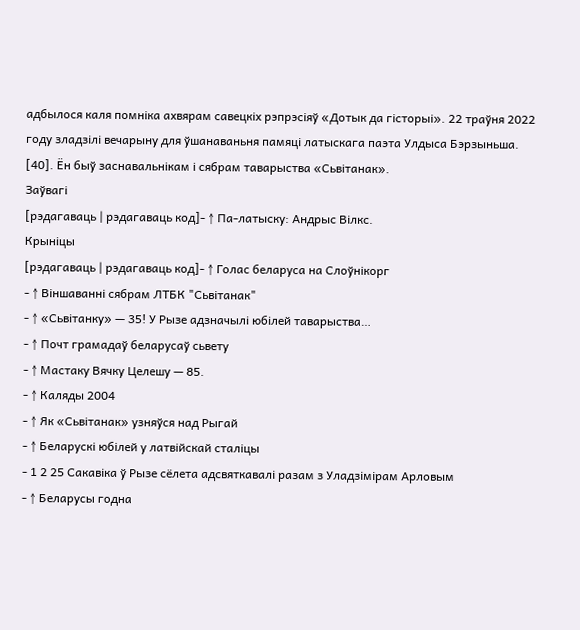адбылося каля помніка ахвярам савецкіх рэпрэсіяў «Дотык да гісторыі». 22 траўня 2022 году зладзілі вечарыну для ўшанаваньня памяці латыскага паэта Улдыса Бэрзыньша. [40]. Ён быў заснавальнікам і сябрам таварыства «Сьвітанак».
Заўвагі
[рэдагаваць | рэдагаваць код]- ↑ Па-латыску: Андрыс Вілкс.
Крыніцы
[рэдагаваць | рэдагаваць код]- ↑ Голас беларуса на Слоўнікорг
- ↑ Віншаванні сябрам ЛТБК "Сьвітанак"
- ↑ «Сьвітанку» — 35! У Рызе адзначылі юбілей таварыства…
- ↑ Почт грамадаў беларусаў сьвету
- ↑ Мастаку Вячку Целешу — 85.
- ↑ Каляды 2004
- ↑ Як «Сьвітанак» узняўся над Рыгай
- ↑ Беларускі юбілей у латвійскай сталіцы
- 1 2 25 Сакавіка ў Рызе сёлета адсвяткавалі разам з Уладзімірам Арловым
- ↑ Беларусы годна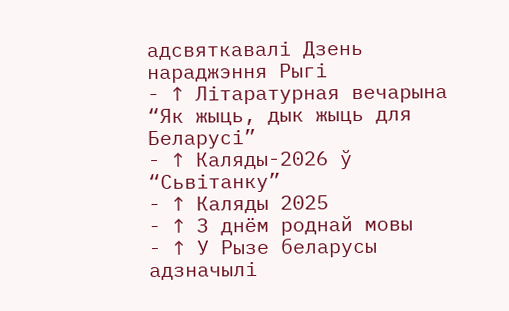адсвяткавалі Дзень нараджэння Рыгі
- ↑ Літаратурная вечарына “Як жыць, дык жыць для Беларусі”
- ↑ Каляды-2026 ў “Сьвітанку”
- ↑ Каляды 2025
- ↑ З днём роднай мовы
- ↑ У Рызе беларусы адзначылі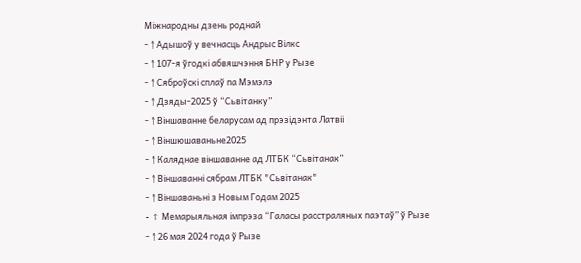Міжнародны дзень роднай
- ↑ Адышоў у вечнасць Андрыс Вілкс
- ↑ 107-я ўгодкі абвяшчэння БНР у Рызе
- ↑ Сяброўскі сплаў па Мэмэлэ
- ↑ Дзяды-2025 ў “Сьвітанку”
- ↑ Віншаванне беларусам ад прэзідэнта Латвіі
- ↑ Віншюшаваньне2025
- ↑ Каляднае віншаванне ад ЛТБК “Сьвітанак”
- ↑ Віншаванні сябрам ЛТБК "Сьвітанак"
- ↑ Віншаваньні з Новым Годам 2025
- ↑ Mемарыяльная імпрэза “Галасы расстраляных паэтаў” ў Рызе
- ↑ 26 мая 2024 года ў Рызе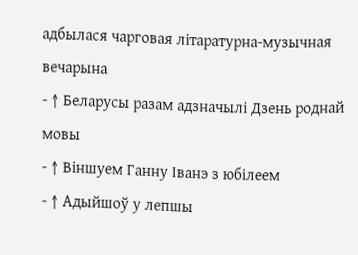адбылася чарговая літаратурна-музычная вечарына
- ↑ Беларусы разам адзначылі Дзень роднай мовы
- ↑ Віншуем Ганну Іванэ з юбілеем
- ↑ Адыйшоў у лепшы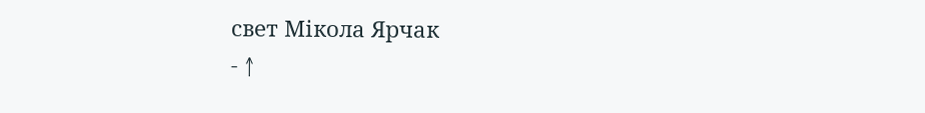свет Мікола Ярчак
- ↑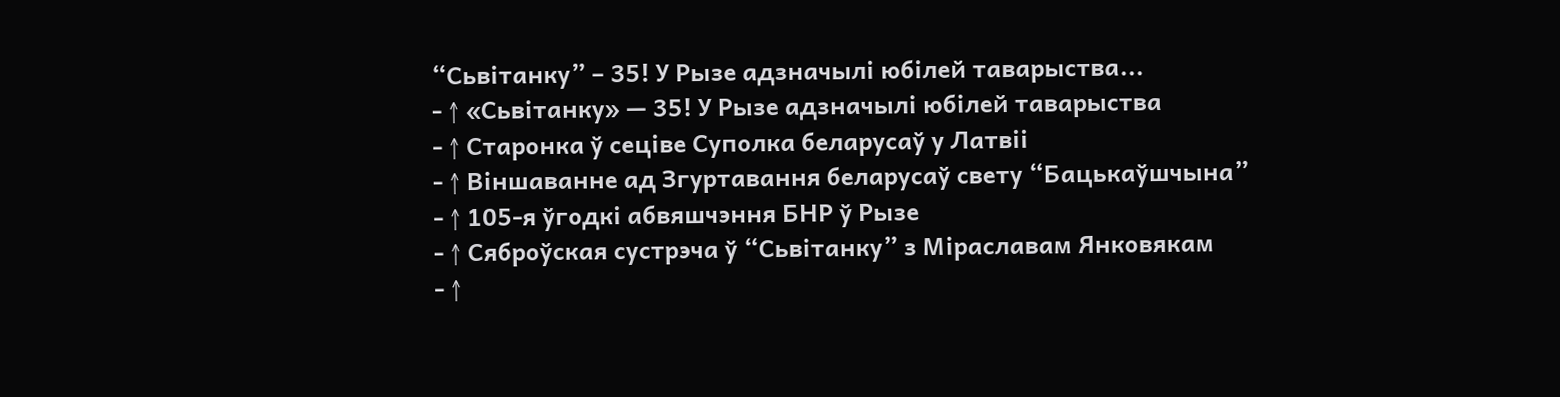“Сьвітанку” – 35! У Рызе адзначылі юбілей таварыства...
- ↑ «Сьвітанку» — 35! У Рызе адзначылі юбілей таварыства
- ↑ Старонка ў сеціве Суполка беларусаў у Латвіі
- ↑ Віншаванне ад Згуртавання беларусаў свету “Бацькаўшчына”
- ↑ 105-я ўгодкі абвяшчэння БНР ў Рызе
- ↑ Сяброўская сустрэча ў “Сьвітанку” з Міраславам Янковякам
- ↑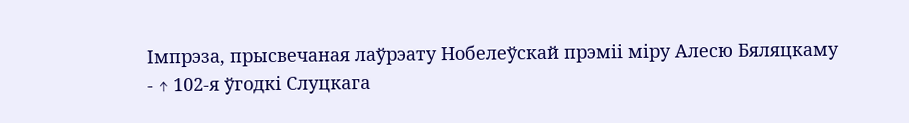Імпрэза, прысвечаная лаўрэату Нобелеўскай прэміі міру Алесю Бяляцкаму
- ↑ 102-я ўгодкі Слуцкага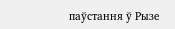паўстання ў Рызе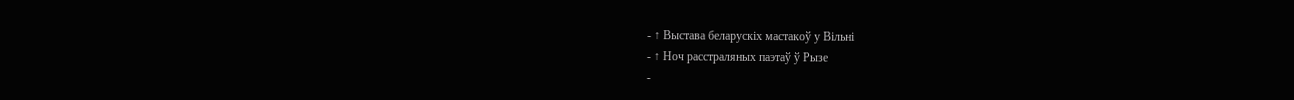- ↑ Выстава беларускіх мастакоў у Вільні
- ↑ Ноч расстраляных паэтаў ў Рызе
-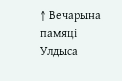↑ Вечарына памяці Улдыса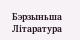Бэрзыньша
Літаратура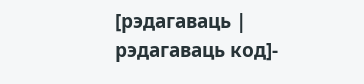[рэдагаваць | рэдагаваць код]-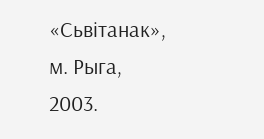«Сьвітанак», м. Рыга, 2003.